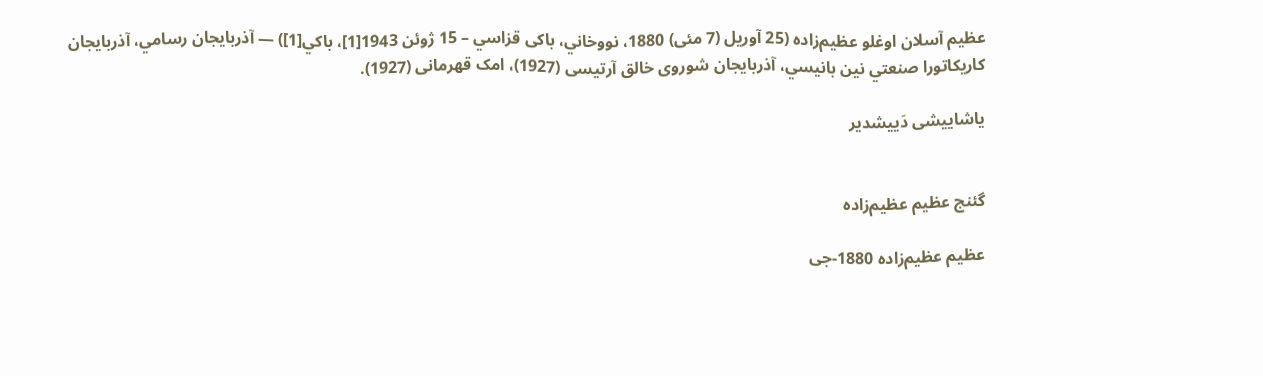عظيم آسلان اوغلو عظيم‌زاده (25 آوریل (7 مئی) 1880، نووخاني، باکی قزاسي – 15 ژوئن 1943[1]، باکي[1]) — آذربايجان رسامي، آذربايجان کاريکاتورا صنعتي نين بانيسي، آذربايجان شوروی خالق آرتيسی (1927)، امک قهرمانی (1927).

یاشاییشی دَییشدیر


گئنج عظیم عظیم‌زاده

عظیم عظیم‌زاده 1880-جی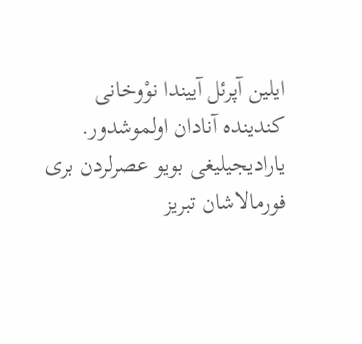ایلین آپرئل آییندا نوْوخانی كندینده آنادان اولموشدور. یارادیجیلیغی بویو عصرلردن بری فورمالاشان تبریز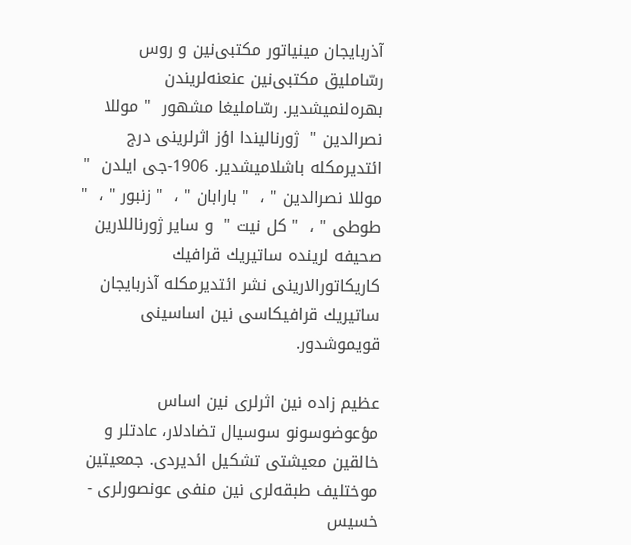آذربایجان مینیاتور مكتبی‌نین و روس رسّاملیق مكتبی‌نین عنعنه‌لریندن بهره‌لنمیشدیر. رسّاملیغا مشهور  " موللا نصرالدین "  ژورنالیندا اؤز اثرلرینی درج ائتدیرمكله باشلامیشدیر. 1906-جی ایلدن  " موللا نصرالدین " ،  " بارابان " ،  " زنبور " ،  " طوطی " ،  " كل نیت "  و سایر ژورناللارین صحیفه لرینده ساتیریك قرافیك كاریكاتورالارینی نشر ائتدیرمكله آذربایجان ساتیریك قرافیكاسی نین اساسینی قویموشدور.

عظیم زاده نین اثرلری نین اساس مؤعوضوسونو سوسیال تضادلار، عادتلر و خالقین معیشتی تشكیل ائدیردی. جمعیتین موختلیف طبقه‌لری نین منفی عونصورلری - خسیس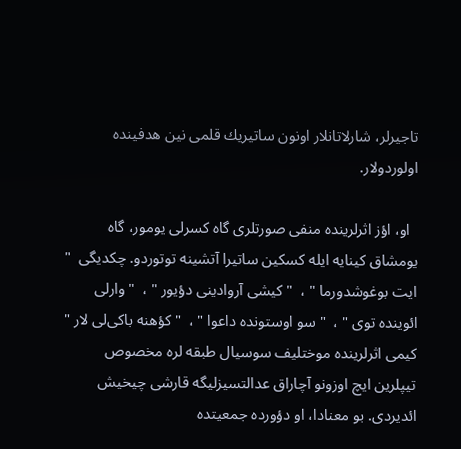تاجیرلر، شارلاتانلار اونون ساتیریك قلمی نین هدفینده اولوردولار.

  او، اؤز اثرلرینده منفی صورتلری گاه كسرلی یومور، گاه یومشاق كینایه ایله كسكین ساتیرا آتشینه توتوردو. چكدیگی  " ایت بوغوشدورما " ،  " كیشی آروادینی دؤیور " ،  " وارلی ائوینده توی " ،  " سو اوستونده داعوا " ،  " كؤهنه باكی‌لی لار "  كیمی اثرلرینده موختلیف سوسیال طبقه لره مخصوص تیپلرین ایچ اوزونو آچاراق عدالتسیزلیگه قارشی چیخیش ائدیردی. بو معنادا، او دؤورده جمعیتده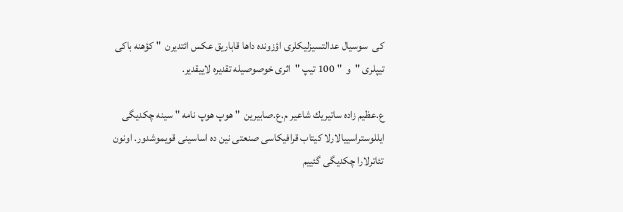كی  سوسیال عدالتسیزلیكلری اؤزونده داها قاباریق عكس ائتدیرن  " كؤهنه باكی تیپلری "  و  " 100 تیپ "  اثری خوصوصیله تقدیره لاییقدیر.

ع.عظیم زاده ساتیریك شاعیر م.ع.صابیرین  " هوپ هوپ نامه " سینه چكدیگی ایللوستراسییالارلا كیتاب قرافیكاسی صنعتی نین ده اساسینی قویموشدور. اونون تئاترلارا چكدیگی گئییم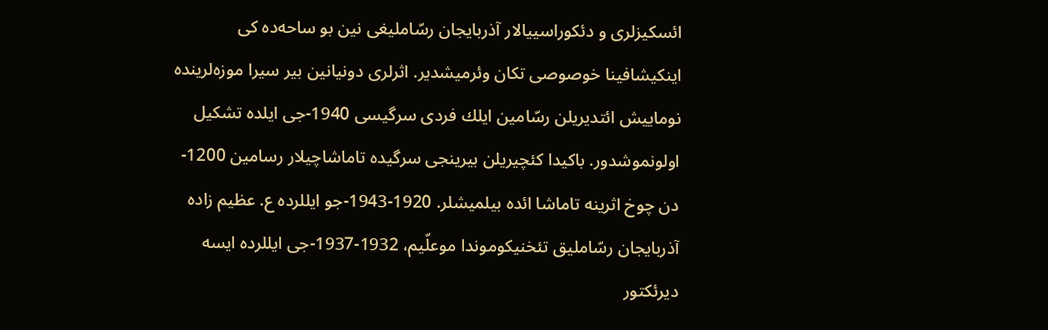ائسكیزلری و دئكوراسییالار آذربایجان رسّاملیغی نین بو ساحه‌ده كی اینكیشافینا خوصوصی تكان وئرمیشدیر. اثرلری دونیانین بیر سیرا موزه‌لرینده نوماییش ائتدیریلن رسّامین ایلك فردی سرگیسی 1940-جی ایلده تشكیل اولونموشدور. باكیدا كئچیریلن بیرینجی سرگیده تاماشاچیلار رسامین 1200-دن چوخ اثرینه تاماشا ائده بیلمیشلر. 1920-1943-جو ایللرده ع. عظیم زاده آذربایجان رسّاملیق تئخنیكوموندا موعلّیم، 1932-1937-جی ایللرده ایسه دیرئكتور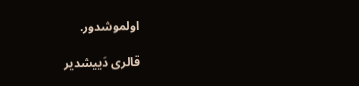اولموشدور.

قالری دَییشدیر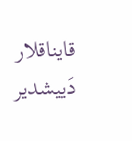قایناقلار دَییشدیر